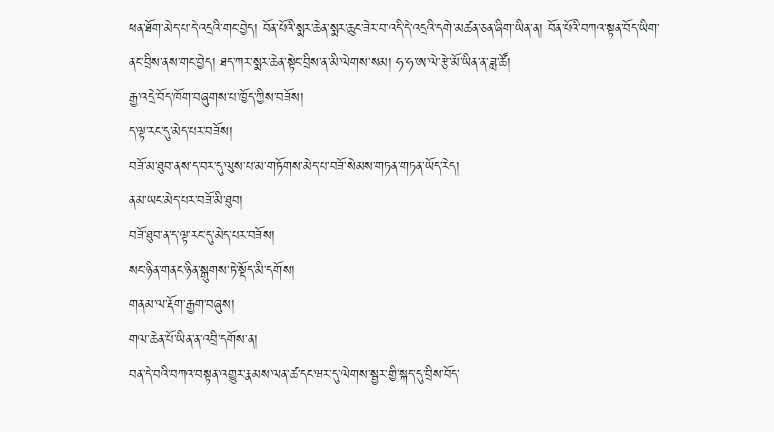ཕན་ཐོག་མེད་པ་དེ་འདྲའི་གང་བྱེད། བོན་པོའི་སྨར་ཆེན་སྨར་ཆུང་ཟེར་བ་འདི་དེ་འདྲའི་དགེ་མཚན་ཅན་ཞིག་ཡིན་ན། བོན་པོའི་བཀའ་སྟན་བོད་ཡིག་ནང་བྲིས་ནས་གང་བྱེད། ཐད་ཀར་སྨར་ཆེན་སྟེང་བྲིས་ན་མི་ལེགས་སམ། ཧ་ཧ་ཨ་ལེ་རྩེ་མོ་ཡིན་ན་ཟླ་ཚོ།
རྒྱ་འདྲེ་བོད་ཁོག་བཞུགས་པ་ཁྱོད་ཀྱིས་བཟོས།
ད་ལྟ་རང་དུ་མེད་པར་བཟོས།
བཟོ་མ་ཐུབ་ནས་ད་བར་དུ་ལུས་པ་མ་གཏོགས་མེད་པ་བཟོ་སེམས་གཏན་གཏན་ཡོད་རེད།
ནམ་ཡང་མེད་པར་བཟོ་མི་ཐུབ།
བཟོ་ཐུབ་ན་ད་ལྟ་རང་དུ་མེད་པར་བཟོས།
སང་ཉིན་གནང་ཉིན་སྒུགས་ཏེ་སྡོད་མི་དགོས།
གནམ་ལ་རྡོག་རྒྱག་བཞུས།
གལ་ཆེན་པོ་ཡིན་ན་འབྲི་དགོས་ན།
བན་དེ་བའི་བཀའ་བསྟན་འགྱུར་རྣམས་ལན་ཚ་དང་ཝར་དུ་ལེགས་སྦྱར་གྱི་སྐད་དུ་བྲིས་བོད་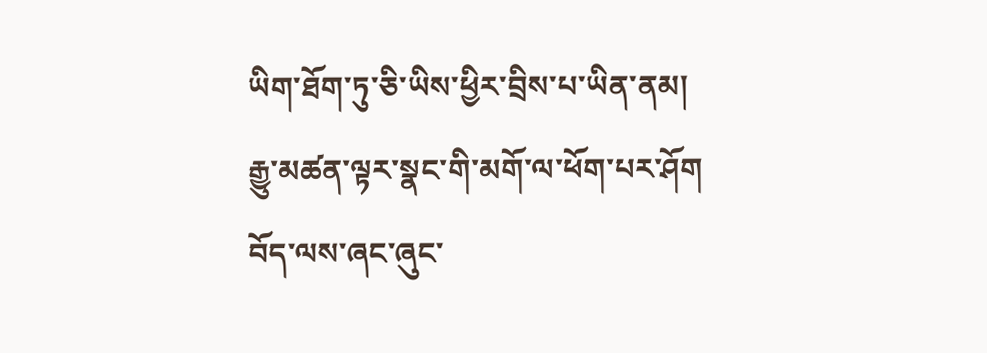ཡིག་ཐོག་ཏུ་ཅི་ཡིས་ཕྱིར་བྲིས་པ་ཡིན་ནམ།
རྒྱུ་མཚན་ལྟར་སྣང་གི་མགོ་ལ་ཕོག་པར་ཤོག
བོད་ལས་ཞང་ཞུང་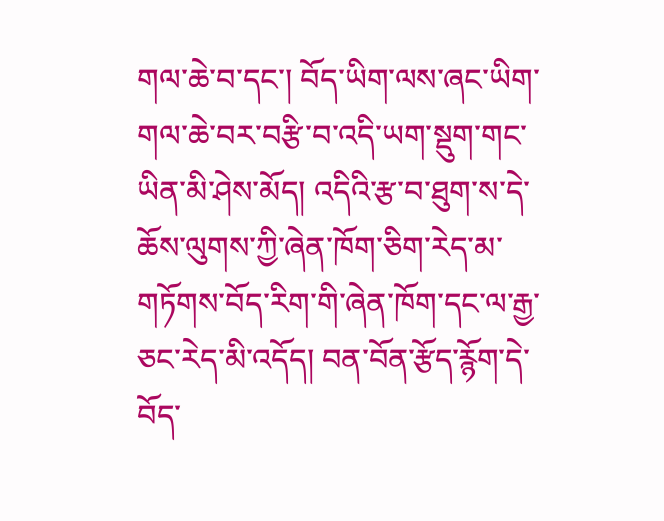གལ་ཆེ་བ་དང་། བོད་ཡིག་ལས་ཞང་ཡིག་གལ་ཆེ་བར་བརྩི་བ་འདི་ཡག་སྡུག་གང་ཡིན་མི་ཤེས་མོད། འདིའི་རྩ་བ་ཐུག་ས་དེ་ཆོས་ལུགས་ཀྱི་ཞེན་ཁོག་ཅིག་རེད་མ་གཏོགས་བོད་རིག་གི་ཞེན་ཁོག་དང་ལ་རྒྱ་ཅང་རེད་མི་འདོད། བན་བོན་རྩོད་རྙོག་དེ་བོད་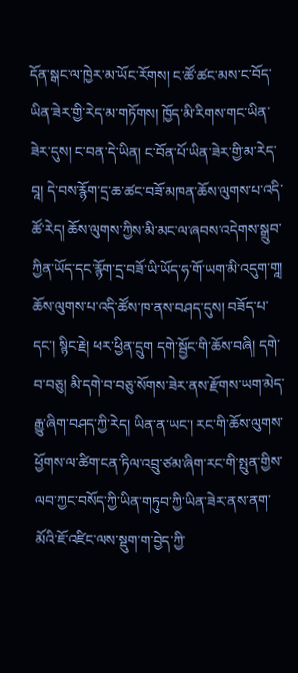དོན་སྒང་ལ་ཁྱེར་མ་ཡོང་རོགས། ང་ཚོ་ཚང་མས་ང་བོད་ཡིན་ཟེར་གྱི་རེད་མ་གཏོགས། ཁྱོད་མི་རིགས་གང་ཡིན་ཟེར་དུས། ང་བན་དེ་ཡིན། ང་བོན་པོ་ཡིན་ཟེར་གྱི་མ་རེད་བཱ། དེ་བས་རྙོག་དྲ་ཆ་ཚང་བཟོ་མཁན་ཆོས་ལུགས་པ་འདི་ཚོ་རེད། ཆོས་ལུགས་ཀྱིས་མི་མང་ལ་ཞབས་འདེགས་སྒྲུབ་ཀྱིན་ཡོད་དང་རྙོག་དྲ་བཟོ་ཡི་ཡོད་ཧ་གོ་ཡག་མི་འདུག་གཱ།
ཆོས་ལུགས་པ་འདི་ཚོས་ཁ་ནས་བཤད་དུས། བཟོད་པ་དང་། སྙིང་རྗེ། ཕར་ཕྱིན་དྲུག དགེ་སྦྱོང་གི་ཆོས་བཞི། དགེ་བ་བཅུ། མི་དགེ་བ་བཅུ་སོགས་ཟེར་ནས་རྫོགས་ཡག་མེད་རྒྱུ་ཞིག་བཤད་ཀྱི་རེད། ཡིན་ན་ཡང་། རང་གི་ཆོས་ལུགས་ཕྱོགས་ལ་ཚིག་ངན་ཏིལ་འབྲུ་ཙམ་ཞིག་རང་གི་སྤུན་གྱིས་ལབ་ཀྱང་བསོད་ཀྱི་ཡིན་གཏུབ་ཀྱི་ཡིན་ཟེར་ནས་ནག་མོའི་ཇོ་འཛིང་ལས་སྡུག་ག་བྱེད་ཀྱི་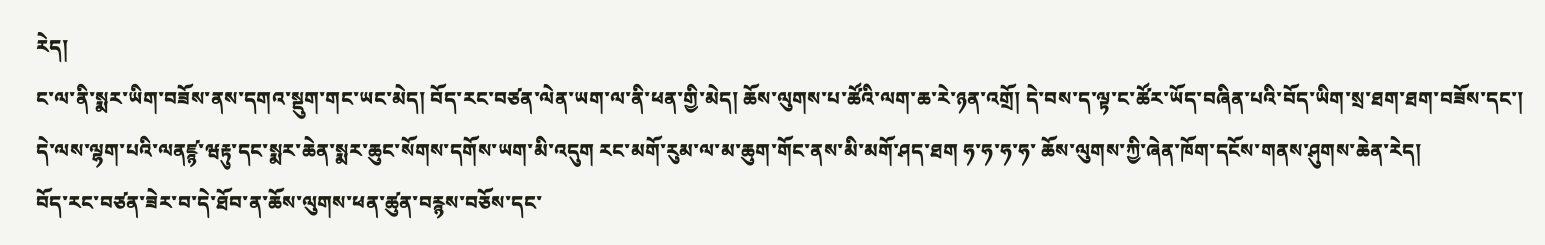རེད།
ང་ལ་ནི་སྨར་ཡིག་བཟོས་ནས་དགའ་སྡུག་གང་ཡང་མེད། བོད་རང་བཙན་ལེན་ཡག་ལ་ནི་ཕན་གྱི་མེད། ཆོས་ལུགས་པ་ཚོའི་ལག་ཆ་རེ་ཉན་འགྲོ། དེ་བས་ད་ལྟ་ང་ཚོར་ཡོད་བཞིན་པའི་བོད་ཡིག་སྲ་ཐག་ཐག་བཟོས་དང་། དེ་ལས་ལྷག་པའི་ལནཛྙ་ཝརྟུ་དང་སྨར་ཆེན་སྨར་ཆུང་སོགས་དགོས་ཡག་མི་འདུག རང་མགོ་རུམ་ལ་མ་ཆུག་གོང་ནས་མི་མགོ་ཤད་ཐག ཧ་ཧ་ཧ་ཧ་ ཆོས་ལུགས་ཀྱི་ཞེན་ཁོག་དངོས་གནས་ཤུགས་ཆེན་རེད།
བོད་རང་བཙན་ཟེར་བ་དེ་ཐོབ་ན་ཆོས་ལུགས་ཕན་ཚུན་བརྙས་བཅོས་དང་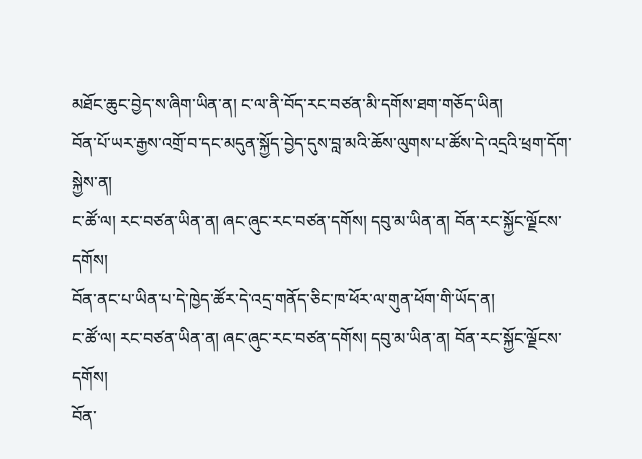མཐོང་ཆུང་བྱེད་ས་ཞིག་ཡིན་ན། ང་ལ་ནི་བོད་རང་བཙན་མི་དགོས་ཐག་གཅོད་ཡིན།
བོན་པོ་ཡར་རྒྱས་འགྲོ་བ་དང་མདུན་སྐྱོད་བྱེད་དུས་བླ་མའི་ཆོས་ལུགས་པ་ཚོས་དེ་འདྲའི་ཕྲག་དོག་སྐྱེས་ན།
ང་ཚོ་ལ། རང་བཙན་ཡིན་ན། ཞང་ཞུང་རང་བཙན་དགོས། དབུ་མ་ཡིན་ན། བོན་རང་སྐྱོང་ལྗོངས་དགོས།
བོན་ནང་པ་ཡིན་པ་དེ་ཁྱེད་ཚོར་དེ་འདྲ་གནོད་ཅིང་ཁ་ཕོར་ལ་གུན་ཕོག་གི་ཡོད་ན།
ང་ཚོ་ལ། རང་བཙན་ཡིན་ན། ཞང་ཞུང་རང་བཙན་དགོས། དབུ་མ་ཡིན་ན། བོན་རང་སྐྱོང་ལྗོངས་དགོས།
བོན་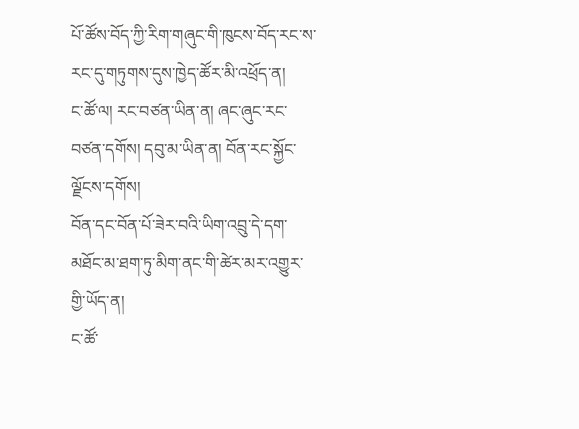པོ་ཚོས་བོད་ཀྱི་རིག་གཞུང་གི་ཁུངས་བོད་རང་ས་རང་དུ་གཏུགས་དུས་ཁྱེད་ཚོར་མི་འཕྲོད་ན།
ང་ཚོ་ལ། རང་བཙན་ཡིན་ན། ཞང་ཞུང་རང་བཙན་དགོས། དབུ་མ་ཡིན་ན། བོན་རང་སྐྱོང་ལྗོངས་དགོས།
བོན་དང་བོན་པོ་ཟེར་བའི་ཡིག་འབྲུ་དེ་དག་མཐོང་མ་ཐག་ཏུ་མིག་ནང་གི་ཚེར་མར་འགྱུར་གྱི་ཡོད་ན།
ང་ཚོ་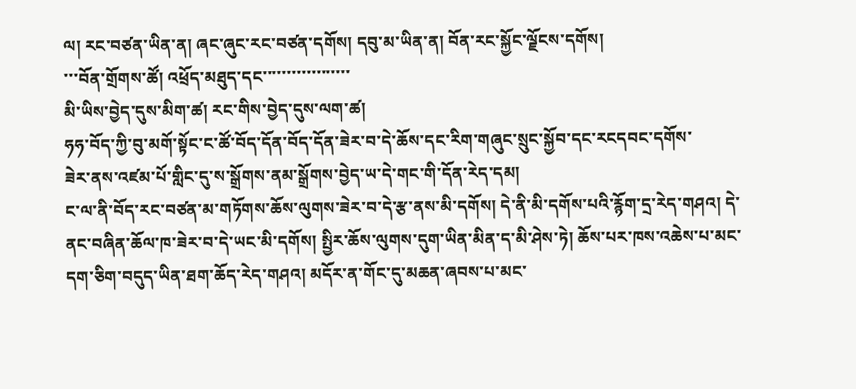ལ། རང་བཙན་ཡིན་ན། ཞང་ཞུང་རང་བཙན་དགོས། དབུ་མ་ཡིན་ན། བོན་རང་སྐྱོང་ལྗོངས་དགོས།
་་་བོན་གྲོགས་ཚོ། འཕྲོད་མཐུད་དང་་་་་་་་་་་་་་་་་་
མི་ཡིས་བྱེད་དུས་མིག་ཚ། རང་གིས་བྱེད་དུས་ལག་ཚ།
ཧཧ་བོད་ཀྱི་བུ་མགོ་སྟོང་ང་ཚོ་བོད་དོན་བོད་དོན་ཟེར་བ་དེ་ཆོས་དང་རིག་གཞུང་སྲུང་སྐྱོབ་དང་རངདབང་དགོས་
ཟེར་ནས་འཛམ་པོ་གླིང་དུ་ས་སྒྲོགས་ནམ་སྒྲོགས་བྱེད་ཡ་དེ་གང་གི་དོན་རེད་དམ།
ང་ལ་ནི་བོད་རང་བཙན་མ་གཏོགས་ཆོས་ལུགས་ཟེར་བ་དེ་རྩ་ནས་མི་དགོས། དེ་ནི་མི་དགོས་པའི་རྙོག་དྲ་རེད་གཤའ། དེ་ནང་བཞིན་ཆོལ་ཁ་ཟེར་བ་དེ་ཡང་མི་དགོས། སྤྱིར་ཆོས་ལུགས་དུག་ཡིན་མིན་ད་མི་ཤེས་ཏེ། ཆོས་པར་ཁས་འཆེས་པ་མང་དག་ཅིག་བདུད་ཡིན་ཐག་ཆོད་རེད་གཤའ། མདོར་ན་གོང་དུ་མཆན་ཞབས་པ་མང་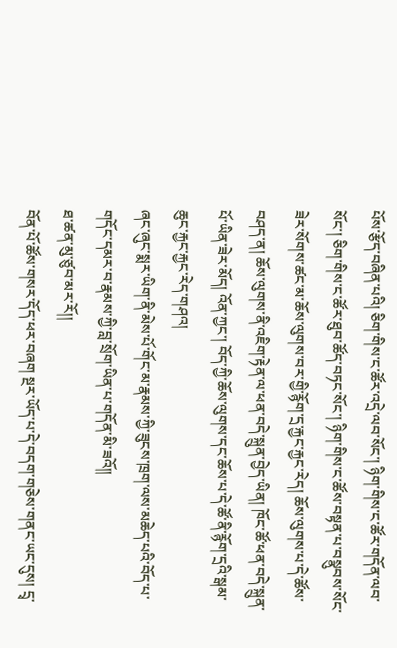པོས་རྩོད་བཞིན་པའི། ཅིག་གིས་ང་ཚོར་འདྲེ་ལབ་སོང་། ཉིག་གིས་ང་ཚོར་གདོན་ལབ་སོང་། ཅིག་གིས་ང་ཚོར་ཐུབ་ཚོད་བཏང་སོང་། ཉིག་གིས་ང་ཚོས་བསྟན་པ་བསྣུབས་སོང་ཟེར་སོགས་ཚང་མ་ཆོས་ལུགས་བར་གྱི་རྙོག་དྲ་རྐྱང་རྐྱང་རེད། ཆོས་ལུགས་པ་དེ་ཚོས་བཤད་ན། ཆོས་ལུགས་ནི་འཇིག་རྟེན་ལ་ཕན་བདེ་སྐྲུན་བྱེད་ཡིན། ཁོང་ཚོ་ཕན་བདེ་སྐྲུན་པོ་ཡིན་ཟེར་མོད། འོན་ཀྱང་། བོད་ཀྱི་ཆོས་ལུགས་དང་ཆོས་པ་དེ་ཚོ་ནི་རྙོག་དྲའི་སྒམ་ཆུང་རྐྱང་རྐྱང་རེད་གཤའ།
ཞང་ཞུང་སྨར་ཡིག་ནི་མེས་པོ་གོང་མ་རྣམས་ཀྱི་ཟུངས་ཁྲག་ལས་མཆེད་པའི་བོད་པ་གདོང་དམར་བ་རྣམས་ཀྱི་བླ་སྲོག་ཡིན་པ་གདོན་མི་ཟའོ།།
ཐ་ཚན་མུ་ཙུབ་མར་རོ།།
བོན་པོ་ཚོས་གསར་དོད་ཕར་བཞག སྔར་ཡོད་པ་དེ་བདག་གཅེས་གནང་ཡང་དུས། དྲྭ་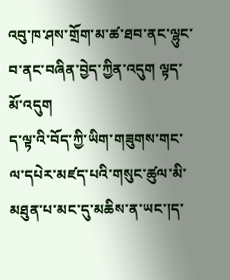འབུ་ཁ་ཤས་གྲོག་མ་ཚ་ཐབ་ནང་ལྷུང་བ་ནང་བཞིན་བྱེད་ཀྱིན་འདུག ལྟད་མོ་འདུག
ད་ལྟ་འི་བོད་ཀྱི་ཡིག་གཟུགས་གང་ལ་དཔེར་མཛད་པའི་གསུང་ཚུལ་མི་མཐུན་པ་མང་དུ་མཆིས་ན་ཡང་།ད་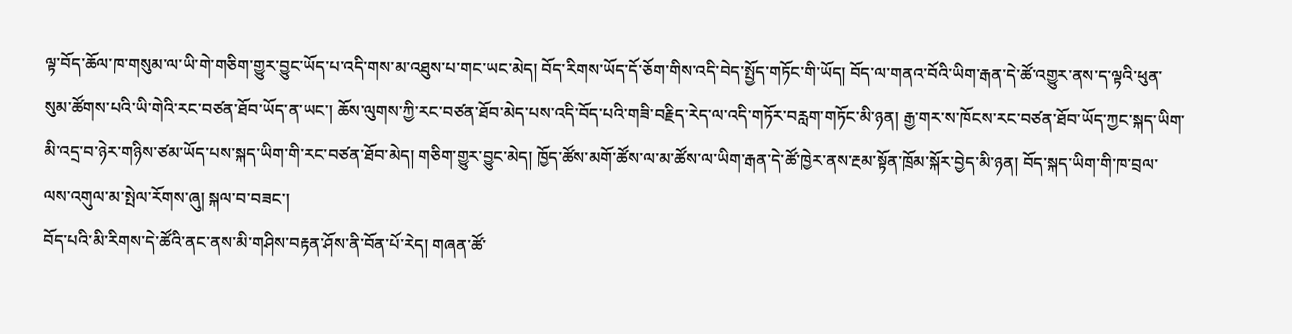ལྟ་བོད་ཆོལ་ཁ་གསུམ་ལ་ཡི་གེ་གཅིག་གྱུར་བྱུང་ཡོད་པ་འདི་གས་མ་འཐུས་པ་གང་ཡང་མེད། བོད་རིགས་ཡོད་དོ་ཅོག་གིས་འདི་བེད་སྤྱོད་གཏོང་གི་ཡོད། བོད་ལ་གནའ་བོའི་ཡིག་རྒན་དེ་ཚོ་འགྱུར་ནས་ད་ལྟའི་ཕུན་སུམ་ཚོགས་པའི་ཡི་གེའི་རང་བཙན་ཐོབ་ཡོད་ན་ཡང་། ཆོས་ལུགས་ཀྱི་རང་བཙན་ཐོབ་མེད་པས་འདི་བོད་པའི་གཟི་བརྗིད་རེད་ལ་འདི་གཏོར་བརླག་གཏོང་མི་ཉན། རྒྱ་གར་ས་ཁོངས་རང་བཙན་ཐོབ་ཡོད་ཀྱང་སྐད་ཡིག་མི་འདྲ་བ་ཉེར་གཉིས་ཙམ་ཡོད་པས་སྐད་ཡིག་གི་རང་བཙན་ཐོབ་མེད། གཅིག་གྱུར་བྱུང་མེད། ཁྱོད་ཚོས་མགོ་ཚོས་ལ་མ་ཚོས་ལ་ཡིག་རྒན་དེ་ཚོ་ཁྱེར་ནས་རྔམ་སྟོན་ཁྲོམ་སྐོར་བྱེད་མི་ཉན། བོད་སྐད་ཡིག་གི་ཁ་བྲལ་ལས་འགུལ་མ་སྤེལ་རོགས་ཞུ། སྐལ་བ་བཟང་།
བོད་པའི་མི་རིགས་དེ་ཚོའི་ནང་ནས་མི་གཤིས་བརྟན་ཤོས་ནི་བོན་པོ་རེད། གཞན་ཚོ་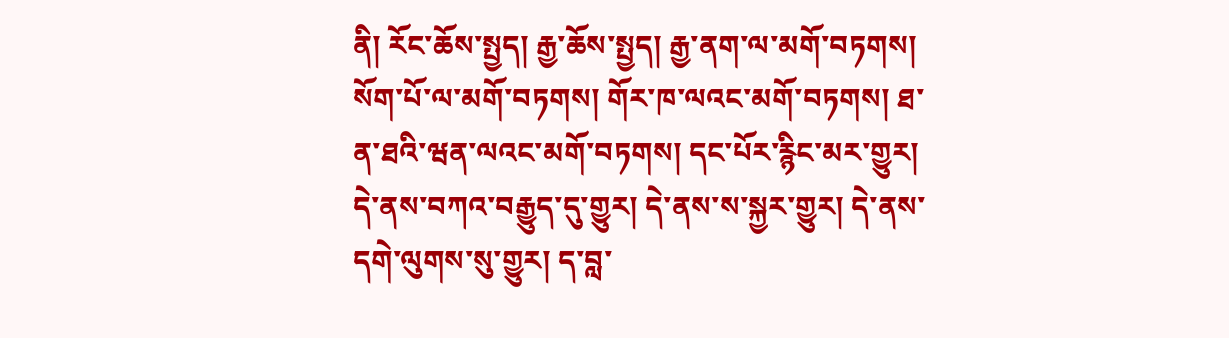ནི། རོང་ཆོས་སྤྱད། རྒྱ་ཆོས་སྤྱད། རྒྱ་ནག་ལ་མགོ་བཏགས། སོག་པོ་ལ་མགོ་བཏགས། གོར་ཁ་ལའང་མགོ་བཏགས། ཐ་ན་ཐའི་ཝན་ལའང་མགོ་བཏགས། དང་པོར་རྙིང་མར་གྱུར། དེ་ནས་བཀའ་བརྒྱུད་དུ་གྱུར། དེ་ནས་ས་སྐྱར་གྱུར། དེ་ནས་དགེ་ལུགས་སུ་གྱུར། ད་བླ་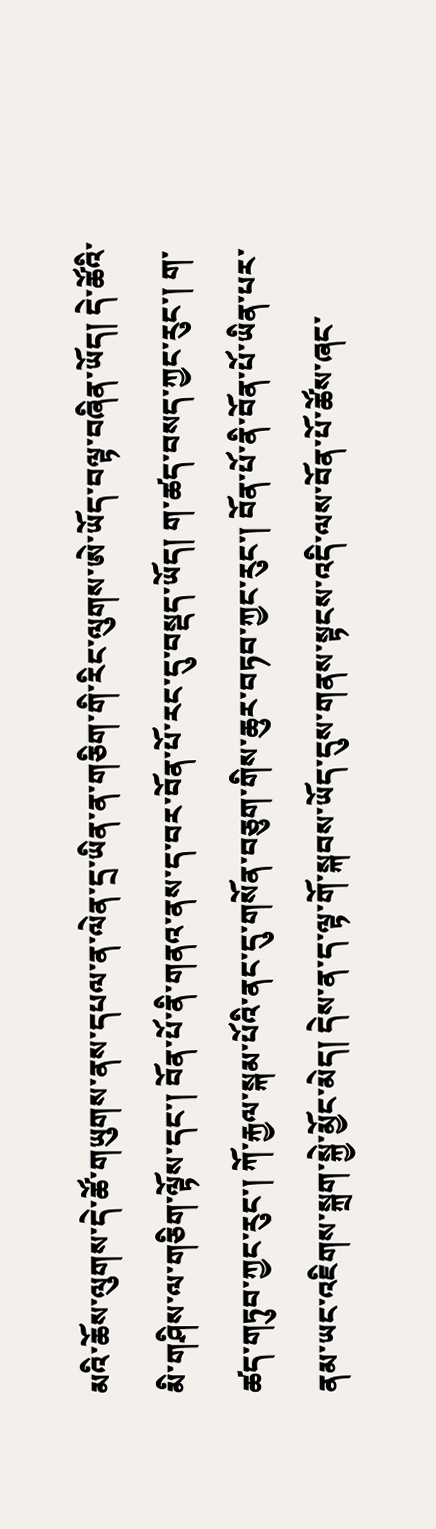མའི་ཆོས་ལུགས་དེ་ཚོ་གཡུགས་ནས་དཔལ་ན་ལེན་དྲ་ཡིན་ན་གཅིག་གི་རིང་ལུགས་ཨེ་ཡོད་བལྟ་བཞིན་ཡོད། དེ་ཚོའི་མི་གཤིས་ལ་གཅིག་ལྟོས་དང་། བོན་པོ་ནི་གནའ་ནས་ད་བར་བོན་པོ་རང་དུ་བསྡད་ཡོད། ག་ཚད་བསད་ཀྱང་རུང་། ག་ཚད་གཏུབ་ཀྱང་རུང་། ཀོ་རྐྱལ་སྐམ་པོའི་ནང་དུ་གསོན་བཅུག་གིས་ཆུར་བཏབ་ཀྱང་རུང་། བོན་པོ་ནི་བོན་པོ་ཡིན་པར་ནམ་ཡང་འཇིགས་སྐྲག་སྐྱེ་མྱོང་མེད། དེས་ན་ད་ལྟ་གོ་སྐབས་ཡོད་དུས་གནས་སྟངས་འདི་ལས་བོན་པོ་ཚོས་ཞང་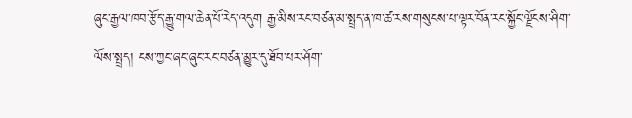ཞུང་རྒྱལ་ཁབ་རྩོད་རྒྱུ་གལ་ཆེན་པོ་རེད་འདུག རྒྱ་མིས་རང་བཙན་མ་སྤྲད་ན་ཁ་ཚ་རས་གསུངས་པ་ལྟར་བོན་རང་སྐྱོང་ལྗོངས་ཤིག་ལོས་སྤྲད། ངས་ཀྱང་ཞང་ཞུང་རང་བཙན་མྱུར་དུ་ཐོབ་པར་ཤོག་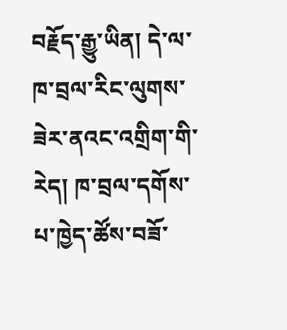བརྗོད་རྒྱུ་ཡིན། དེ་ལ་ཁ་བྲལ་རིང་ལུགས་ཟེར་ནའང་འགྲིག་གི་རེད། ཁ་བྲལ་དགོས་པ་ཁྱེད་ཚོས་བཟོ་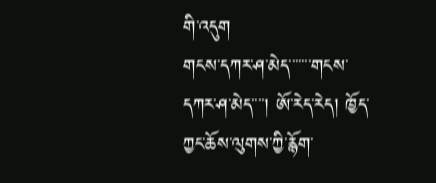གི་འདུག
གངས་དཀར་ཤ་མེད་་་་་་་གངས་དཀར་ཤ་མེད་་་་། ཨོ་རེད་རེད། ཁྱོད་ཀྱང་ཆོས་ལུགས་ཀྱི་རྙོག་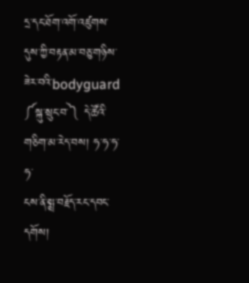དྲ་དང་ཐོག་འགོ་འཛུགས་དུས་ཀྱི་བརྟན་མ་བཅུ་གཉིས་ཟེར་བའི་bodyguard ༼སྐུ་སྲུང་བ་༽ དེ་ཚོའི་གཅིག་མ་རེད་བས། ཧ་ཧ་ཧ་ཧ་
ངས་ནི་སྨྲ་བརྗོད་རང་དབང་དགོས།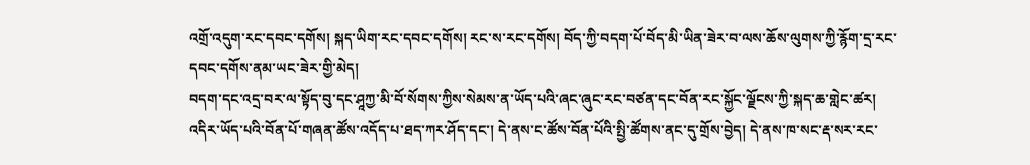འགྲོ་འདུག་རང་དབང་དགོས། སྐད་ཡིག་རང་དབང་དགོས། རང་ས་རང་དགོས། བོད་ཀྱི་བདག་པོ་བོད་མི་ཡིན་ཟེར་བ་ལས་ཆོས་ལུགས་ཀྱི་རྙོག་དྲ་རང་དབང་དགོས་ནམ་ཡང་ཟེར་གྱི་མེད།
བདག་དང་འདྲ་བར་ལ་སྟོད་བུ་དང་ཤཱཀྱ་མི་བོ་སོགས་ཀྱིས་སེམས་ན་ཡོད་པའི་ཞང་ཞུང་རང་བཙན་དང་བོན་རང་སྐྱོང་ལྗོངས་ཀྱི་སྐད་ཆ་གླེང་ཚར། འདིར་ཡོད་པའི་བོན་པོ་གཞན་ཚོས་འདོད་པ་ཐད་ཀར་ཤོད་དང་། དེ་ནས་ང་ཚོས་བོན་པོའི་སྤྱི་ཚོགས་ནང་དུ་གྲོས་བྱེད། དེ་ནས་ཁ་སང་རྡ་སར་རང་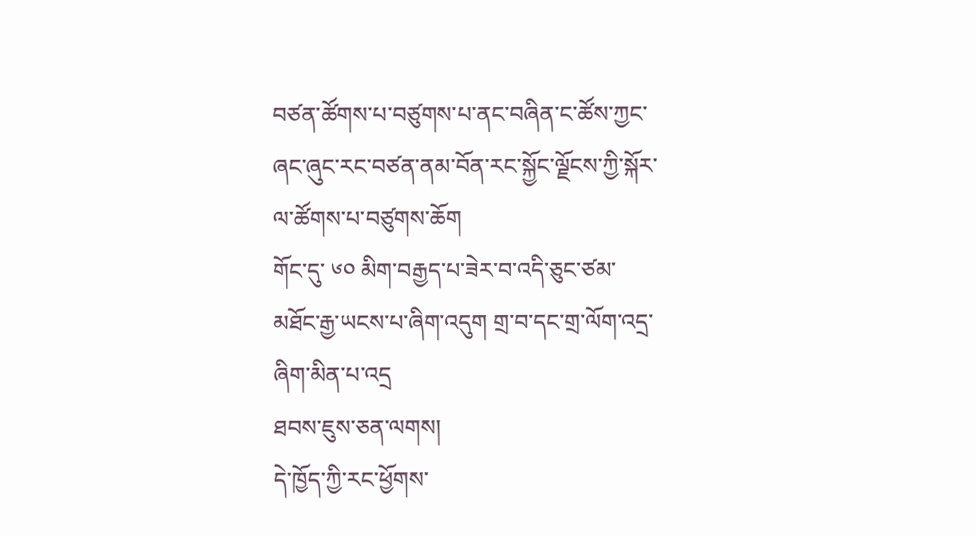བཙན་ཚོགས་པ་བཙུགས་པ་ནང་བཞིན་ང་ཚོས་ཀྱང་ཞང་ཞུང་རང་བཙན་ནམ་བོན་རང་སྐྱོང་ལྗོངས་ཀྱི་སྐོར་ལ་ཚོགས་པ་བཙུགས་ཆོག
གོང་དུ་ ༦༠ མིག་བརྒྱད་པ་ཟེར་བ་འདི་ཅུང་ཙམ་མཐོང་རྒྱ་ཡངས་པ་ཞིག་འདུག གྲ་བ་དང་གྲ་ལོག་འདྲ་ཞིག་མིན་པ་འདྲ
ཐབས་ཇུས་ཅན་ལགས།
དེ་ཁྱོད་ཀྱི་རང་ཕྱོགས་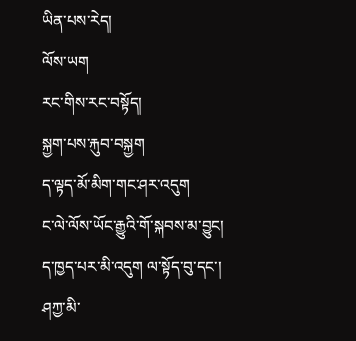ཡིན་པས་རེད།
ལོས་ཡག
རང་གིས་རང་བསྟོད།
སྐྱག་པས་རྐུབ་བསྐྱག
ད་ལྟད་མོ་མིག་གང་ཤར་འདུག
ང་ལེ་ལོས་ཡོང་རྒྱུའི་གོ་སྐབས་མ་བྱུང།
ད་ཁྱད་པར་མི་འདུག ལ་སྟོད་བུ་དང་། ཤཀྱ་མི་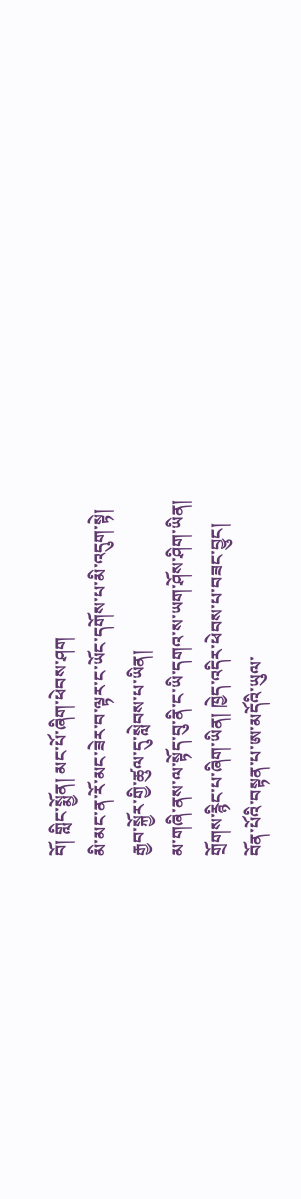བོ། གླིང་སྨྱོན། མང་པོ་ཞིག་ཕེབས་ཤག
མི་མང་ན་རོ་མང་ཟེར་བ་ལྟར་ང་ཡོང་དགོས་པ་མི་འདུག་སྟེ།
རྒྱབ་སྐྱོར་གྱི་ཚུལ་དུ་སླེབས་པ་ཡིན།
མ་གཞི་ནས་ལ་སྟོད་བུ་ནི་ང་ཡི་དགའ་ས་ཡག་ཤོས་ཤིག་ཡིན།
གྲོགས་རྙིང་པ་ཞིག་ཡིན། ཁྱེད་འདིར་ཕེབས་པ་བཟང་བྱུང།
བོན་པོའི་བསྟན་པ་ཨ་མདོའི་ཡུལ་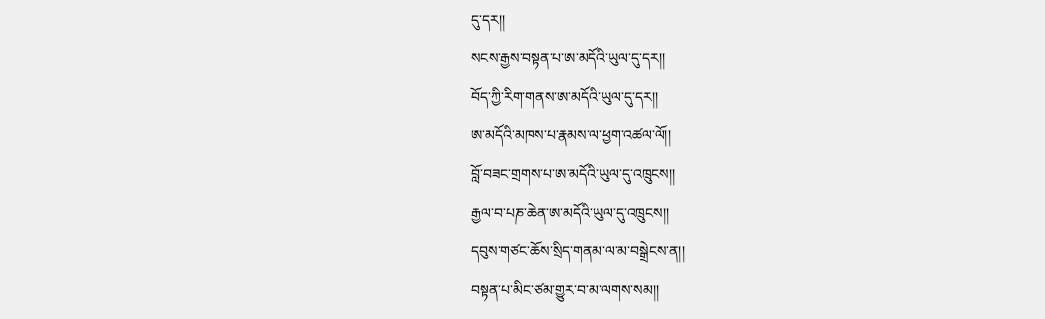དུ་དར།།
སངས་རྒྱས་བསྟན་པ་ཨ་མདོའི་ཡུལ་དུ་དར།།
བོད་ཀྱི་རིག་གནས་ཨ་མདོའི་ཡུལ་དུ་དར།།
ཨ་མདོའི་མཁས་པ་རྣམས་ལ་ཕྱག་འཚལ་ལོ།།
བློ་བཟང་གྲགས་པ་ཨ་མདོའི་ཡུལ་དུ་འཁྲུངས།།
རྒྱལ་བ་པཎ་ཆེན་ཨ་མདོའི་ཡུལ་དུ་འཁྲུངས།།
དབུས་གཙང་ཆོས་སྲིད་གནམ་ལ་མ་བསྒྲེངས་ན།།
བསྟན་པ་མིང་ཙམ་གྱུར་བ་མ་ལགས་སམ།།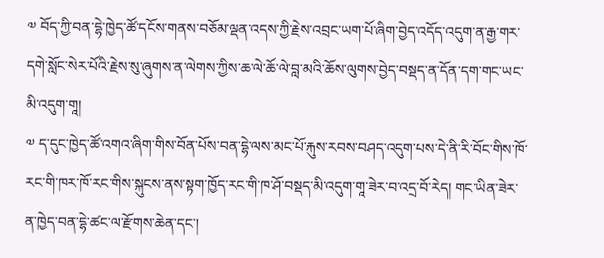༧ བོད་ཀྱི་བན་དྷེ་ཁྱེད་ཚོ་དངོས་གནས་བཅོམ་ལྡན་འདས་ཀྱི་རྗེས་འབྲང་ཡག་པོ་ཞིག་བྱེད་འདོད་འདུག་ན་རྒྱ་གར་དགེ་སློང་སེར་པོའི་རྗེས་སུ་ཞུགས་ན་ལེགས་ཀྱིས་ཆ་ལེ་ཆོ་ལེ་བླ་མའི་ཆོས་ལུགས་བྱེད་བསྡད་ན་དོན་དག་གང་ཡང་མི་འདུག་གཱ།
༧ ད་དུང་ཁྱེད་ཚོ་འགའ་ཞིག་གིས་བོན་པོས་བན་དྷེ་ལས་མང་པོ་རྐུས་རབས་བཤད་འདུག་པས་དེ་ནི་རི་བོང་གིས་ཁོ་རང་གི་ཁར་ཁོ་རང་གིས་སྐུངས་ནས་སྟག་ཁྱོད་རང་གི་ཁ་ཤོ་བསྡད་མི་འདུག་གཱ་ཟེར་བ་འདྲ་བོ་རེད། གང་ཡིན་ཟེར་ན་ཁྱེད་བན་དྷེ་ཚང་ལ་རྫོགས་ཆེན་དང་།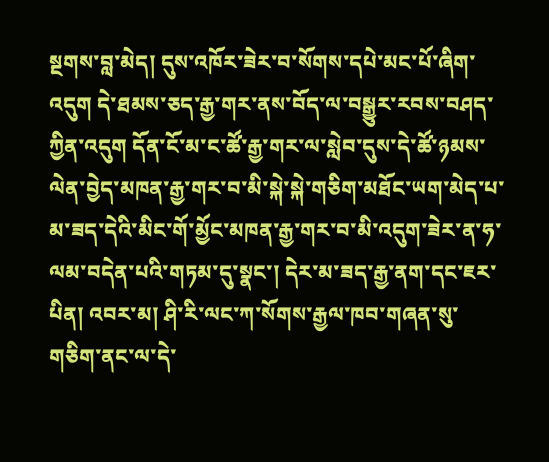སྔགས་བླ་མེད། དུས་འཁོར་ཟེར་བ་སོགས་དཔེ་མང་པོ་ཞིག་འདུག དེ་ཐམས་ཅད་རྒྱ་གར་ནས་བོད་ལ་བསྒྱུར་རབས་བཤད་ཀྱིན་འདུག དོན་ངོ་མ་ང་ཚོ་རྒྱ་གར་ལ་སླེབ་དུས་དེ་ཚོ་ཉམས་ལེན་བྱེད་མཁན་རྒྱ་གར་བ་མི་སྐེ་སྐེ་གཅིག་མཐོང་ཡག་མེད་པ་མ་ཟད་དེའི་མིང་གོ་མྱོང་མཁན་རྒྱ་གར་བ་མི་འདུག་ཟེར་ན་ཧ་ལམ་བདེན་པའི་གཏམ་དུ་སྣང་། དེར་མ་ཟད་རྒྱ་ནག་དང་ཇར་པིན། འབར་མ། ཤི་རི་ལང་ཀ་སོགས་རྒྱལ་ཁབ་གཞན་སུ་གཅིག་ནང་ལ་དེ་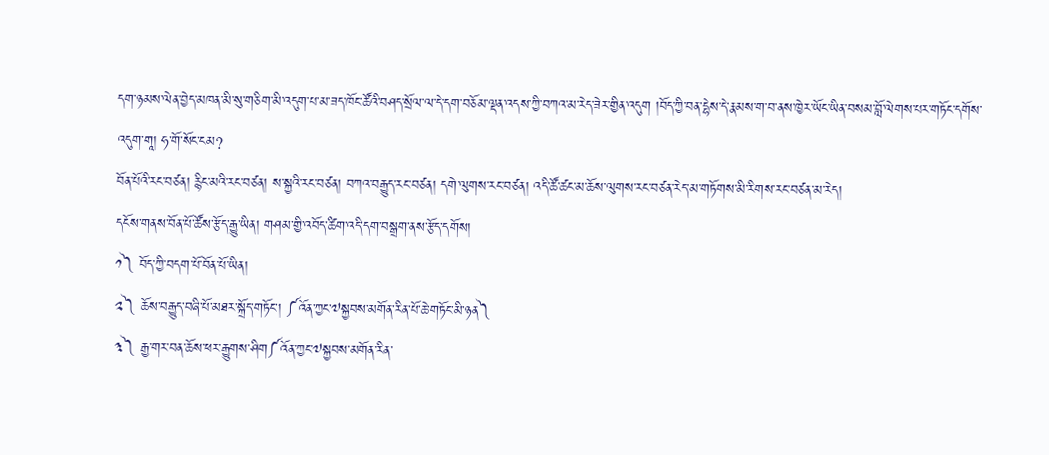དག་ཉམས་ལེན་བྱེད་མཁན་མི་སུ་གཅིག་མི་འདུག་པ་མ་ཟད་ཁོང་ཚོའི་བཤད་སྲོལ་ལ་དེ་དག་བཅོམ་ལྡན་འདས་ཀྱི་བཀའ་མ་རེད་ཟེར་གྱིན་འདུག །བོད་ཀྱི་བན་དྷེས་དེ་རྣམས་ག་བ་ནས་ཁྱེར་ཡོང་ཡིན་བསམ་བློ་ལེགས་པར་གཏོང་དགོས་འདུག་གཱ། ཧ་གོ་སོང་ངམ?
བོན་པོའི་རང་བཙན། རྙིང་མའི་རང་བཙན། ས་སྐྱའི་རང་བཙན། བཀའ་བརྒྱུད་རང་བཙན། དགེ་ལུགས་རང་བཙན། འདི་ཚོ་ཚང་མ་ཆོས་ལུགས་རང་བཙན་རེད་མ་གཏོགས་མི་རིགས་རང་བཙན་མ་རེད།
དངོས་གནས་བོན་པོ་ཚོས་རྩོད་རྒྱུ་ཡིན། གཤམ་གྱི་འབོད་ཚིག་འདི་དག་བསྒྲག་ནས་རྩོད་དགོས།
༡༽ བོད་ཀྱི་བདག་པོ་བོན་པོ་ཡིན།
༢༽ ཆོས་བརྒྱུད་བཞི་པོ་མཐར་སྐྲོད་གཏོང་། ༼འོན་ཀྱང་༧སྐྱབས་མགོན་རིན་པོ་ཆེ་གཏོང་མི་ཉན༽
༣༽ རྒྱ་གར་བན་ཆོས་ཕར་རྒྱུགས་ཤིག༼འོན་ཀྱང་༧སྐྱབས་མགོན་རིན་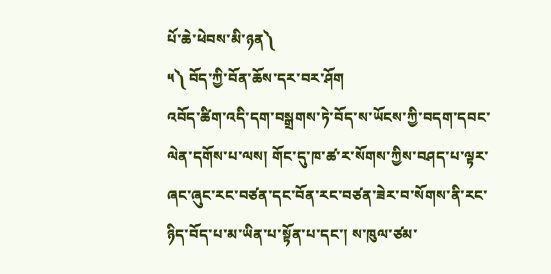པོ་ཆེ་ཕེབས་མི་ཉན༽
༥༽ བོད་ཀྱི་བོན་ཆོས་དར་བར་ཤོག
འབོད་ཚིག་འདི་དག་བསྒྲགས་ཏེ་བོད་ས་ཡོངས་ཀྱི་བདག་དབང་ལེན་དགོས་པ་ལས། གོང་དུ་ཁ་ཚ་ར་སོགས་ཀྱིས་བཤད་པ་ལྟར་ཞང་ཞུང་རང་བཙན་དང་བོན་རང་བཙན་ཟེར་བ་སོགས་ནི་རང་ཉིད་བོད་པ་མ་ཡིན་པ་སྟོན་པ་དང་། ས་ཁུལ་ཙམ་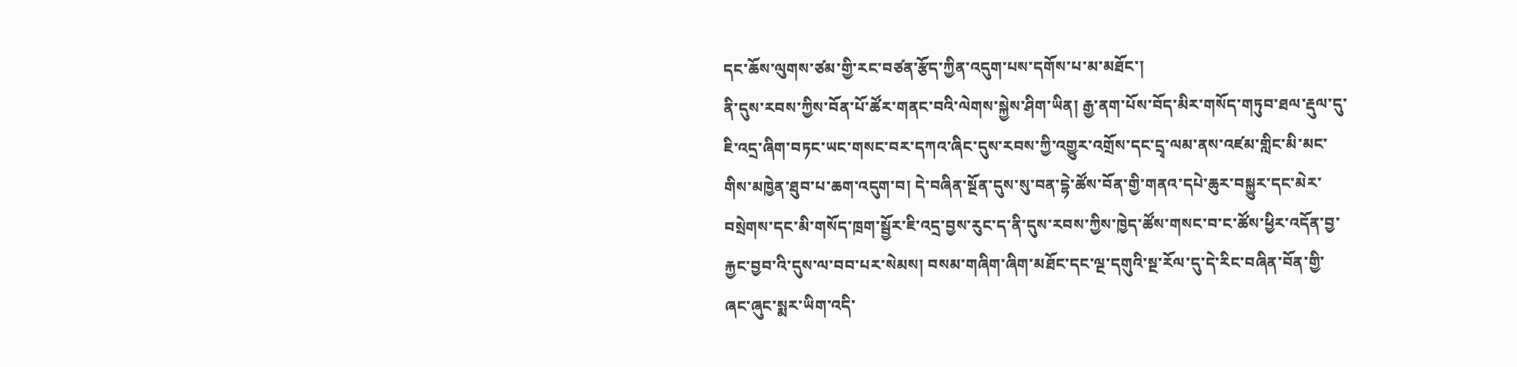དང་ཆོས་ལུགས་ཙམ་གྱི་རང་བཙན་རྩོད་ཀྱིན་འདུག་པས་དགོས་པ་མ་མཐོང་།
ནི་དུས་རབས་ཀྱིས་བོན་པོ་ཚོར་གནང་བའི་ལེགས་སྐྱེས་ཤིག་ཡིན། རྒྱ་ནག་པོས་བོད་མིར་གསོད་གཏུབ་ཐལ་རྡུལ་དུ་ཇི་འདྲ་ཞིག་བཏང་ཡང་གསང་བར་དཀའ་ཞིང་དུས་རབས་ཀྱི་འགྱུར་འགྲོས་དང་དྲྭ་ལམ་ནས་འཛམ་གླིང་མི་མང་གིས་མཁྱེན་ཐུབ་པ་ཆག་འདུག་བ། དེ་བཞིན་སྔོན་དུས་སུ་བན་དྷེ་ཚོས་བོན་གྱི་གནའ་དཔེ་ཆུར་བསྐྱུར་དང་མེར་བསྲེགས་དང་མི་གསོད་ཁྲག་སྦྱོར་ཇི་འདྲ་བྱས་རུང་ད་ནི་དུས་རབས་ཀྱིས་ཁྱེད་ཚོས་གསང་བ་ང་ཚོས་ཕྱིར་འདོན་བྱ་རྐྱང་བྱབ་འི་དུས་ལ་བབ་པར་སེམས། བསམ་གཞིག་ཞིག་མཐོང་དང་ལྔ་དགུའི་སྔ་རོལ་དུ་དེ་རིང་བཞིན་བོན་གྱི་ཞང་ཞུང་སྨར་ཡིག་འདི་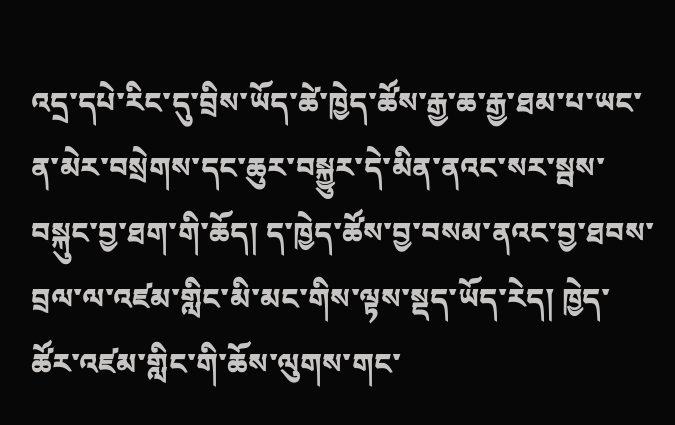འདྲ་དཔེ་རིང་དུ་བྲིས་ཡོད་ཚེ་ཁྱེད་ཚོས་རྒྱ་ཆ་རྒྱ་ཐམ་པ་ཡང་ན་མེར་བསྲེགས་དང་ཆུར་བསྐྱུར་དེ་མིན་ནའང་སར་སྦས་བསྐུང་བྱ་ཐག་གི་ཆོད། ད་ཁྱེད་ཚོས་བྱ་བསམ་ནའང་བྱ་ཐབས་བྲལ་ལ་འཛམ་གླིང་མི་མང་གིས་ལྟས་སྡད་ཡོད་རེད། ཁྱེད་ཚོར་འཛམ་གླིང་གི་ཆོས་ལུགས་གང་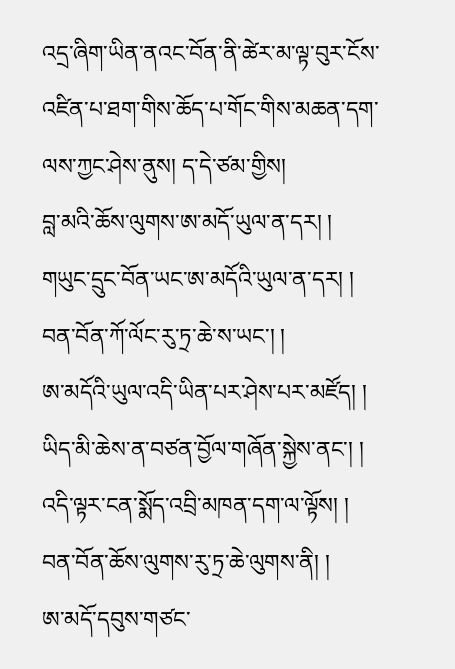འདྲ་ཞིག་ཡིན་ནའང་བོན་ནི་ཚེར་མ་ལྟ་བུར་ངོས་འཛིན་པ་ཐག་གིས་ཆོད་པ་གོང་གིས་མཆན་དག་ལས་ཀྱང་ཤེས་ནུས། ད་དེ་ཙམ་གྱིས།
བླ་མའི་ཆོས་ལུགས་ཨ་མདོ་ཡུལ་ན་དར། །
གཡུང་དྲུང་བོན་ཡང་ཨ་མདོའི་ཡུལ་ན་དར། །
བན་བོན་ཀོ་ལོང་རུ་ཏྲ་ཆེ་ས་ཡང་། །
ཨ་མདོའི་ཡུལ་འདི་ཡིན་པར་ཤེས་པར་མཛོད། །
ཡིད་མི་ཆེས་ན་བཙན་བྱོལ་གཞོན་སྐྱེས་ནང་། །
འདི་ལྟར་ངན་སྨོད་འབྲི་མཁན་དག་ལ་ལྟོས། །
བན་བོན་ཆོས་ལུགས་རུ་ཏྲ་ཆེ་ལུགས་ནི། །
ཨ་མདོ་དབུས་གཙང་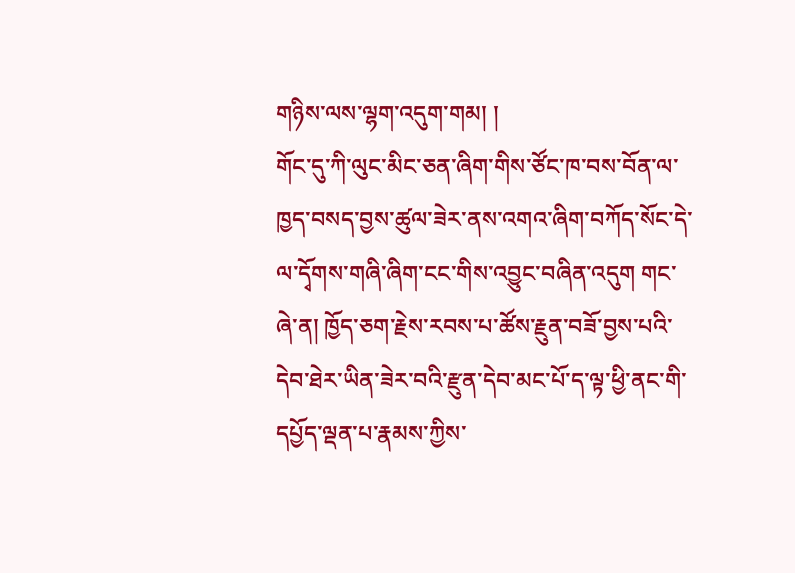གཉིས་ལས་ལྷག་འདུག་གམ། །
གོང་དུ་ཀི་ལུང་མིང་ཅན་ཞིག་གིས་ཙོང་ཁ་བས་བོན་ལ་ཁྱད་བསད་བྱས་ཚུལ་ཟེར་ནས་འགའ་ཞིག་བཀོད་སོང་དེ་ལ་དྭོགས་གཞི་ཞིག་ངང་གིས་འབྱུང་བཞིན་འདུག གང་ཞེ་ན། ཁྱོད་ཅག་རྗེས་རབས་པ་ཚོས་རྗུན་བཟོ་བྱས་པའི་དེབ་ཐེར་ཡིན་ཟེར་བའི་རྫུན་དེབ་མང་པོ་ད་ལྟ་ཕྱི་ནང་གི་དཔྱོད་ལྡན་པ་རྣམས་ཀྱིས་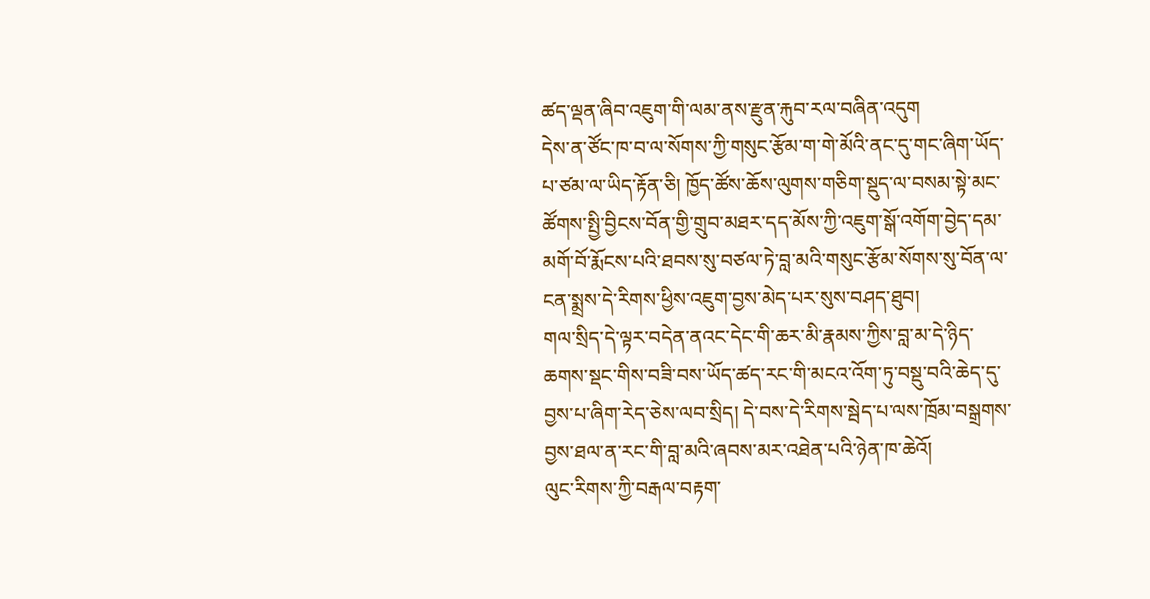ཚད་ལྡན་ཞིབ་འཇུག་གི་ལམ་ནས་རྫུན་རྐུབ་རལ་བཞིན་འདུག
དེས་ན་ཙོང་ཁ་བ་ལ་སོགས་ཀྱི་གསུང་རྩོམ་ག་གེ་མོའི་ནང་དུ་གང་ཞིག་ཡོད་པ་ཙམ་ལ་ཡིད་རྟོན་ཅི། ཁྱོད་ཚོས་ཆོས་ལུགས་གཅིག་སྡུད་ལ་བསམ་སྟེ་མང་ཚོགས་སྤྱི་བྱིངས་བོན་གྱི་གྲུབ་མཐར་དད་མོས་ཀྱི་འཇུག་སྒོ་འགོག་བྱེད་དམ་མགོ་བོ་རྨོངས་པའི་ཐབས་སུ་བཙལ་ཏེ་བླ་མའི་གསུང་རྩོམ་སོགས་སུ་བོན་ལ་ངན་སྨྲས་དེ་རིགས་ཕྱིས་འཇུག་བྱས་མེད་པར་སུས་བཤད་ཐུབ།
གལ་སྲིད་དེ་ལྟར་བདེན་ནའང་དེང་གི་ཆར་མི་རྣམས་ཀྱིས་བླ་མ་དེ་ཉིད་ཆགས་སྡང་གིས་བཟི་བས་ཡོད་ཚད་རང་གི་མངའ་འོག་ཏུ་བསྡུ་བའི་ཆེད་དུ་བྱས་པ་ཞིག་རེད་ཅེས་ལབ་སྲིད། དེ་བས་དེ་རིགས་སྦེད་པ་ལས་ཁྲོམ་བསྒྲགས་བྱས་ཐལ་ན་རང་གི་བླ་མའི་ཞབས་མར་འཐེན་པའི་ཉེན་ཁ་ཆེའོ།
ལུང་རིགས་ཀྱི་བརྒལ་བརྟག་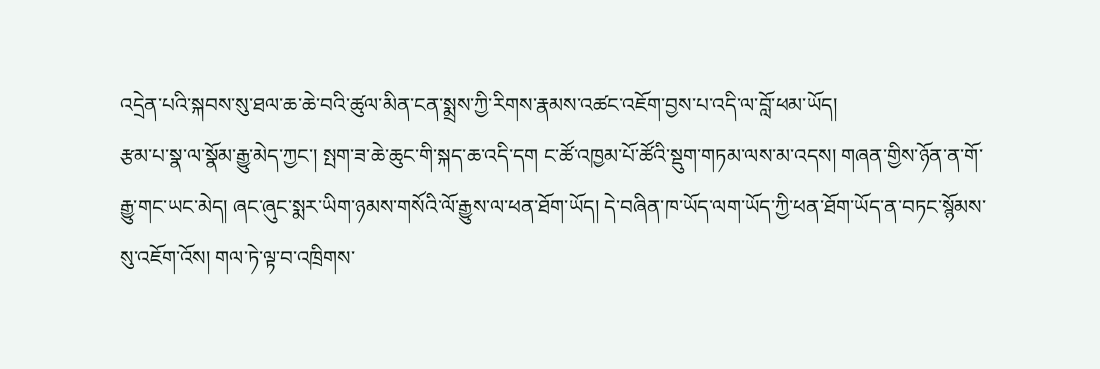འདྲེན་པའི་སྐབས་སུ་ཐལ་ཆ་ཆེ་བའི་ཚུལ་མིན་ངན་སྨྲས་ཀྱི་རིགས་རྣམས་འཚང་འཇོག་བྱས་པ་འདི་ལ་བློ་ཕམ་ཡོད།
རྩམ་པ་སྣ་ལ་སྣོམ་རྒྱུ་མེད་ཀྱང་། སྤག་ཟ་ཆེ་ཆུང་གི་སྐད་ཆ་འདི་དག ང་ཚོ་འཁྱམ་པོ་ཚོའི་སྡུག་གཏམ་ལས་མ་འདས། གཞན་གྱིས་ཉོན་ན་གོ་རྒྱུ་གང་ཡང་མེད། ཞང་ཞུང་སྨར་ཡིག་ཉམས་གསོའི་ལོ་རྒྱུས་ལ་ཕན་ཐོག་ཡོད། དེ་བཞིན་ཁ་ཡོད་ལག་ཡོད་ཀྱི་ཕན་ཐོག་ཡོད་ན་བཏང་སྙོམས་སུ་འཇོག་འོས། གལ་ཏེ་ལྟ་བ་འཁྲིགས་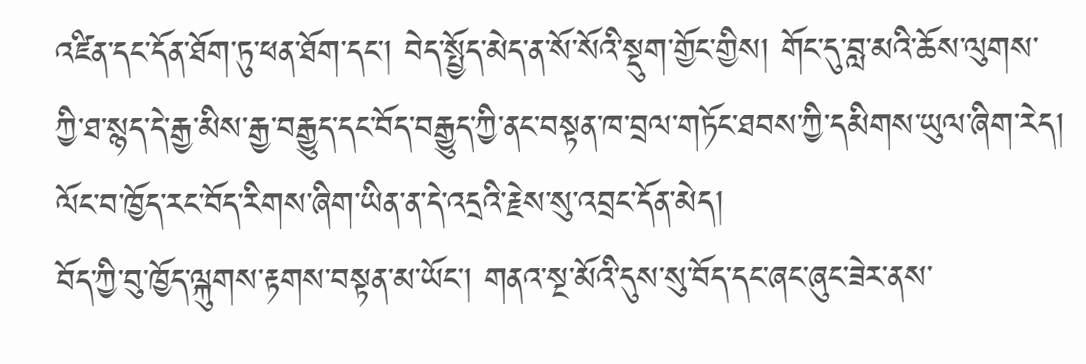འཛིན་དང་དོན་ཐོག་ཏུ་ཕན་ཐོག་དང་། བེད་སྤྱོད་མེད་ན་སོ་སོའི་སྡུག་གྱོང་གྱིས། གོང་དུ་བླ་མའི་ཆོས་ལུགས་ཀྱི་ཐ་སྙད་དེ་རྒྱ་མིས་རྒྱ་བརྒྱུད་དང་བོད་བརྒྱུད་ཀྱི་ནང་བསྟན་ཁ་བྲལ་གཏོང་ཐབས་ཀྱི་དམིགས་ཡུལ་ཞིག་རེད། ལོང་བ་ཁྱོད་རང་བོད་རིགས་ཞིག་ཡིན་ན་དེ་འདྲའི་རྗེས་སུ་འབྲང་དོན་མེད།
བོད་ཀྱི་བུ་ཁྱོད་ལྐུགས་རྟགས་བསྟན་མ་ཡོང་། གནའ་སྔ་མོའི་དུས་སུ་བོད་དང་ཞང་ཞུང་ཟེར་ནས་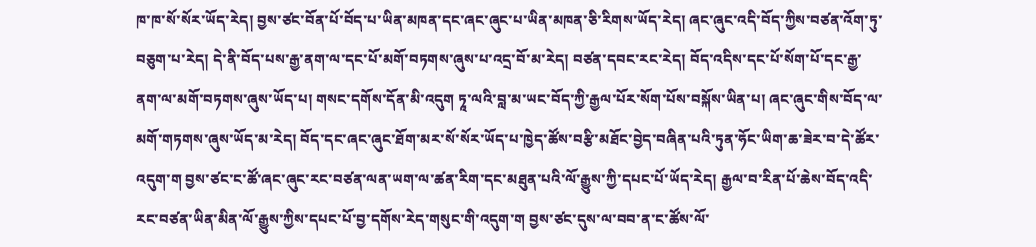ཁ་ཁ་སོ་སོར་ཡོད་རེད། བྱས་ཙང་བོན་པོ་བོད་པ་ཡིན་མཁན་དང་ཞང་ཞུང་པ་ཡིན་མཁན་ཅི་རིགས་ཡོད་རེད། ཞང་ཞུང་འདི་བོད་ཀྱིས་བཙན་འོག་ཏུ་བཅུག་པ་རེད། དེ་ནི་བོད་པས་རྒྱ་ནག་ལ་དང་པོ་མགོ་བཏགས་ཞུས་པ་འདྲ་བོ་མ་རེད། བཙན་དབང་རང་རེད། བོད་འདིས་དང་པོ་སོག་པོ་དང་རྒྱ་ནག་ལ་མགོ་བཏགས་ཞུས་ཡོད་པ། གསང་དགོས་དོན་མི་འདུག ཏཱ་ལའི་བླ་མ་ཡང་བོད་ཀྱི་རྒྱལ་པོར་སོག་པོས་བསྐོས་ཡིན་པ། ཞང་ཞུང་གིས་བོད་ལ་མགོ་གཏགས་ཞུས་ཡོད་མ་རེད། བོད་དང་ཞང་ཞུང་ཐོག་མར་སོ་སོར་ཡོད་པ་ཁྱེད་ཚོས་བརྩི་མཐོང་བྱེད་བཞིན་པའི་ཏུན་ཧོང་ཡིག་ཆ་ཟེར་བ་དེ་ཚོར་འདུག་ག བྱས་ཙང་ང་ཚོ་ཞང་ཞུང་རང་བཙན་ལན་ཡག་ལ་ཚན་རིག་དང་མཐུན་པའི་ལོ་རྒྱུས་ཀྱི་དཔང་པོ་ཡོད་རེད། རྒྱལ་བ་རིན་པོ་ཆེས་བོད་འདི་རང་བཙན་ཡིན་མིན་ལོ་རྒྱུས་ཀྱིས་དཔང་པོ་བྱ་དགོས་རེད་གསུང་གི་འདུག་ག བྱས་ཙང་དུས་ལ་བབ་ན་ང་ཚོས་ལོ་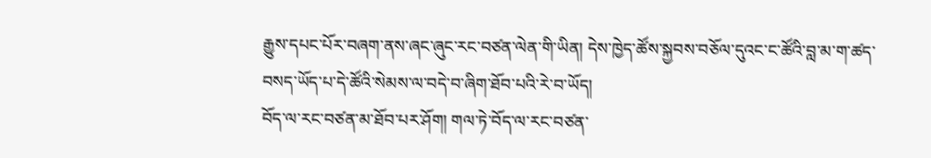རྒྱུས་དཔང་པོར་བཞག་ནས་ཞང་ཞུང་རང་བཙན་ལེན་གི་ཡིན། དེས་ཁྱེད་ཚོས་སྐྱབས་བཅོལ་དུའང་ང་ཚོའི་བླ་མ་ག་ཚད་བསད་ཡོད་པ་དེ་ཚོའི་སེམས་ལ་བདེ་བ་ཞིག་ཐོབ་པའི་རེ་བ་ཡོད།
བོད་ལ་རང་བཙན་མ་ཐོབ་པར་ཤོག། གལ་ཏེ་བོད་ལ་རང་བཙན་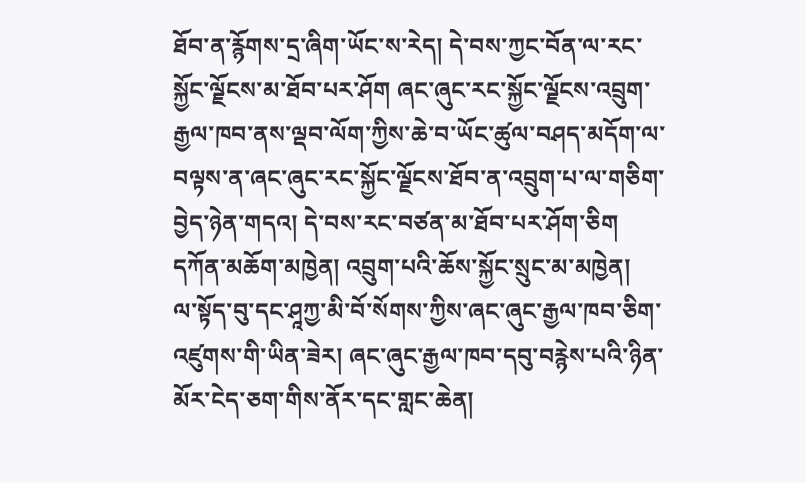ཐོབ་ན་རྙོགས་དྲ་ཞིག་ཡོང་ས་རེད། དེ་བས་ཀྱང་བོན་ལ་རང་སྐྱོང་ལྗོངས་མ་ཐོབ་པར་ཤོག ཞང་ཞུང་རང་སྐྱོང་ལྗོངས་འབྲུག་རྒྱལ་ཁབ་ནས་ལྡབ་ལོག་ཀྱིས་ཆེ་བ་ཡོང་ཚུལ་བཤད་མདོག་ལ་བལྟས་ན་ཞང་ཞུང་རང་སྐྱོང་ལྗོངས་ཐོབ་ན་འབྲུག་པ་ལ་གཅིག་བྱེད་ཉེན་གདའ། དེ་བས་རང་བཙན་མ་ཐོབ་པར་ཤོག་ཅིག དཀོན་མཆོག་མཁྱེན། འབྲུག་པའི་ཆོས་སྐྱོང་སྲུང་མ་མཁྱེན།
ལ་སྟོད་བུ་དང་ཤཱཀྱ་མི་བོ་སོགས་ཀྱིས་ཞང་ཞུང་རྒྱལ་ཁབ་ཅིག་འཛུགས་གི་ཡིན་ཟེར། ཞང་ཞུང་རྒྱལ་ཁབ་དབུ་བརྙེས་པའི་ཉིན་མོར་ངེད་ཅག་གིས་ནོར་དང་གླང་ཆེན།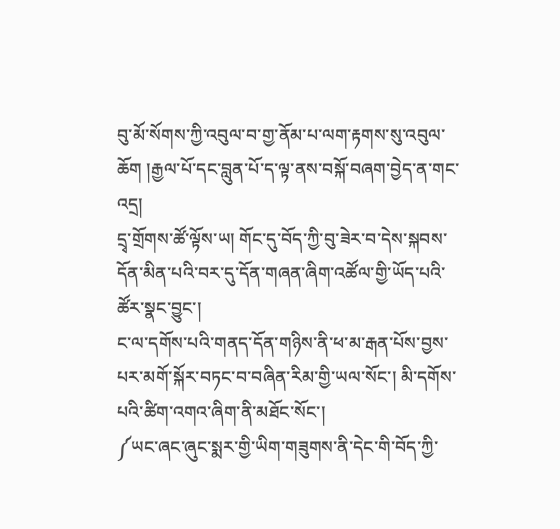བུ་མོ་སོགས་ཀྱི་འབུལ་བ་གྱ་ནོམ་པ་ལག་རྟགས་སུ་འབུལ་ཆོག །རྒྱལ་པོ་དང་བླུན་པོ་ད་ལྟ་ནས་བསྐོ་བཞག་བྱེད་ན་གང་འདྲ།
དྲྭ་གྲོགས་ཚོ་ལྟོས་ཡ། གོང་དུ་བོད་ཀྱི་བུ་ཟེར་བ་དེས་སྐབས་དོན་མིན་པའི་བར་དུ་དོན་གཞན་ཞིག་འཚོལ་གྱི་ཡོད་པའི་ཚོར་སྣང་བྱུང་།
ང་ལ་དགོས་པའི་གནད་དོན་གཉིས་ནི་ཕ་མ་རྒན་པོས་བྱས་པར་མགོ་སྐོར་བཏང་བ་བཞིན་རིམ་གྱི་ཡལ་སོང་། མི་དགོས་པའི་ཚིག་འགའ་ཞིག་ནི་མཐོང་སོང་།
༼ཡང་ཞང་ཞུང་སྨར་གྱི་ཡིག་གཟུགས་ནི་དེང་གི་བོད་ཀྱི་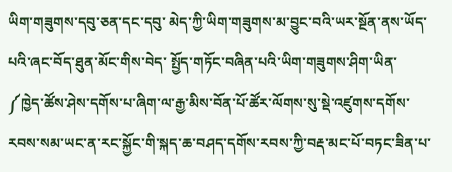ཡིག་གཟུགས་དབུ་ཅན་དང་དབུ་ མེད་ཀྱི་ཡིག་གཟུགས་མ་བྱུང་བའི་ཡར་སྔོན་ནས་ཡོད་པའི་ཞང་བོད་ཐུན་མོང་གིས་བེད་ སྤྱོད་གཏོང་བཞིན་པའི་ཡིག་གཟུགས་ཤིག་ཡིན་
༼ཁྱེད་ཚོས་ཤེས་དགོས་པ་ཞིག་ལ་རྒྱ་མིས་བོན་པོ་ཚོར་ལོགས་སུ་སྡེ་འཛུགས་དགོས་རབས་སམ་ཡང་ན་རང་སྐྱོང་གི་སྐད་ཆ་བཤད་དགོས་རབས་ཀྱི་བརྡ་མང་པོ་བཏང་ཟིན་པ་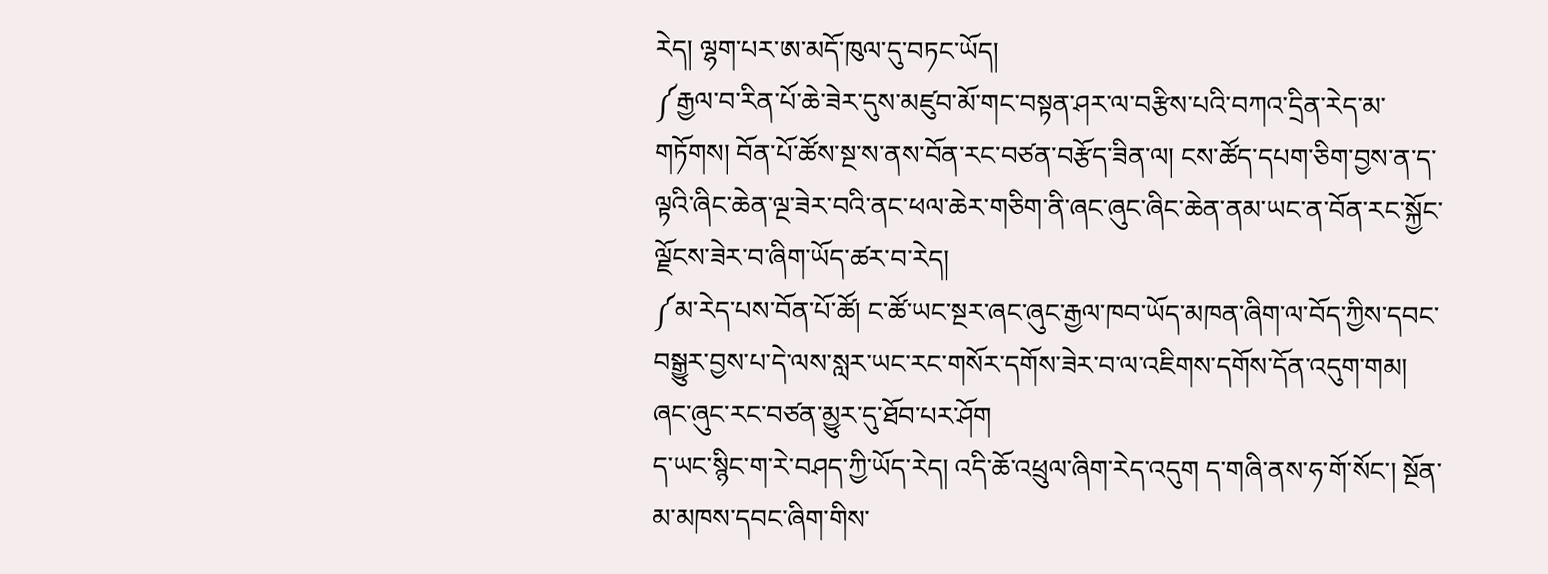རེད། ལྷག་པར་ཨ་མདོ་ཁུལ་དུ་བཏང་ཡོད།
༼རྒྱལ་བ་རིན་པོ་ཆེ་ཟེར་དུས་མཛུབ་མོ་གང་བསྟན་ཤར་ལ་བརྩིས་པའི་བཀའ་དྲིན་རེད་མ་གཏོགས། བོན་པོ་ཚོས་སྔ་ས་ནས་བོན་རང་བཙན་བརྩོད་ཟིན་ལ། ངས་ཚོད་དཔག་ཅིག་བྱས་ན་ད་ལྟའི་ཞིང་ཆེན་ལྔ་ཟེར་བའི་ནང་ཕལ་ཆེར་གཅིག་ནི་ཞང་ཞུང་ཞིང་ཆེན་ནམ་ཡང་ན་བོན་རང་སྐྱོང་ལྗོངས་ཟེར་བ་ཞིག་ཡོད་ཚར་བ་རེད།
༼མ་རེད་པས་བོན་པོ་ཚོ། ང་ཚོ་ཡང་སྔར་ཞང་ཞུང་རྒྱལ་ཁབ་ཡོད་མཁན་ཞིག་ལ་བོད་ཀྱིས་དབང་བསྒྱུར་བྱས་པ་དེ་ལས་སླར་ཡང་རང་གསོར་དགོས་ཟེར་བ་ལ་འཇིགས་དགོས་དོན་འདུག་གམ། ཞང་ཞུང་རང་བཙན་མྱུར་དུ་ཐོབ་པར་ཤོག
ད་ཡང་སྙིང་ག་རེ་བཤད་ཀྱི་ཡོད་རེད། འདི་ཆོ་འཕྲུལ་ཞིག་རེད་འདུག ད་གཞི་ནས་ཧ་གོ་སོང་། སྔོན་མ་མཁས་དབང་ཞིག་གིས་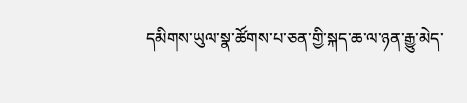དམིགས་ཡུལ་སྣ་ཚོགས་པ་ཅན་གྱི་སྐད་ཆ་ལ་ཉན་རྒྱུ་མེད་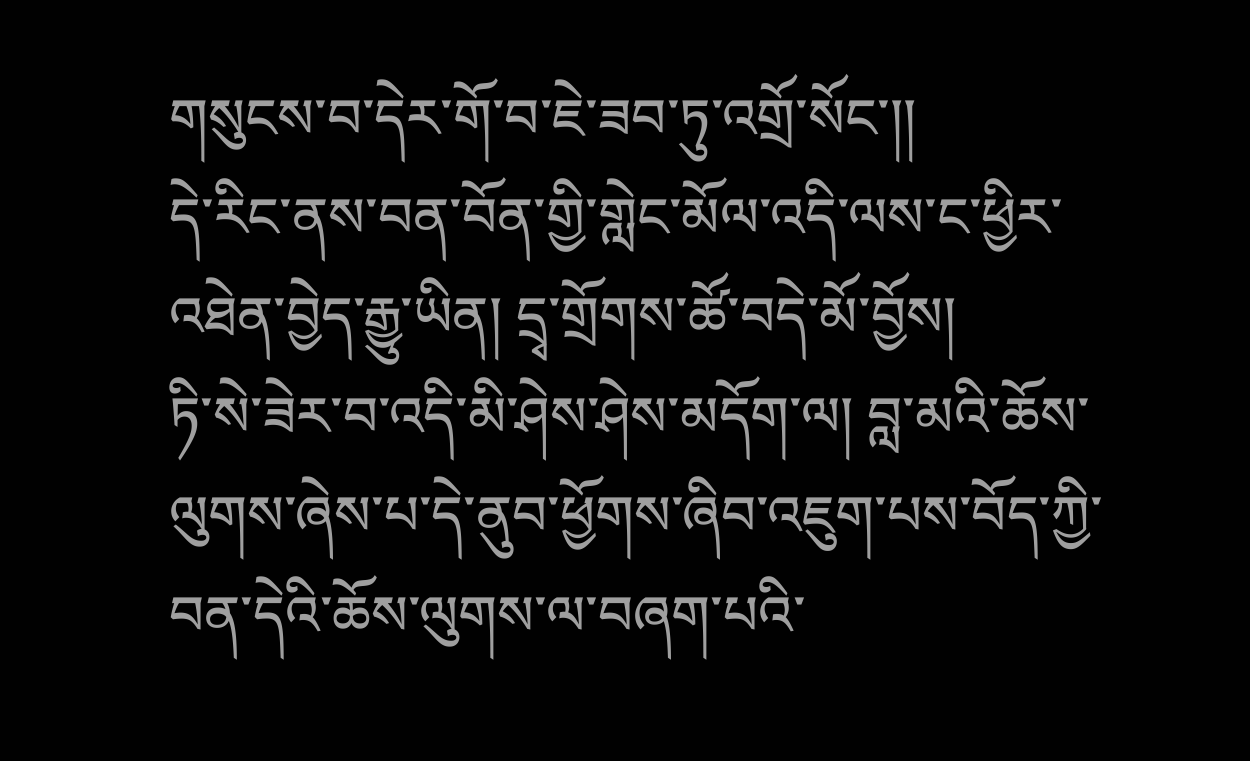གསུངས་བ་དེར་གོ་བ་ཇེ་ཟབ་ཏུ་འགྲོ་སོང་།།
དེ་རིང་ནས་བན་བོན་གྱི་གླེང་མོལ་འདི་ལས་ང་ཕྱིར་འཐེན་བྱེད་རྒྱུ་ཡིན། དྲྭ་གྲོགས་ཚོ་བདེ་མོ་བྱོས།
ཏི་སེ་ཟེར་བ་འདི་མི་ཤེས་ཤེས་མདོག་ལ། བླ་མའི་ཆོས་ལུགས་ཞེས་པ་དེ་ནུབ་ཕྱོགས་ཞིབ་འཇུག་པས་བོད་ཀྱི་བན་དེའི་ཆོས་ལུགས་ལ་བཞག་པའི་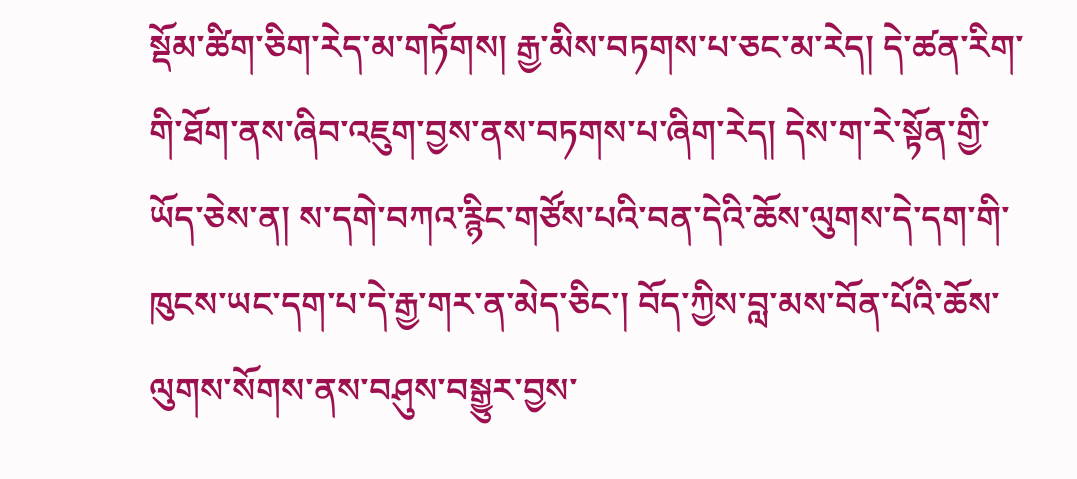སྡོམ་ཚིག་ཅིག་རེད་མ་གཏོགས། རྒྱ་མིས་བཏགས་པ་ཅང་མ་རེད། དེ་ཚན་རིག་གི་ཐོག་ནས་ཞིབ་འཇུག་བྱས་ནས་བཏགས་པ་ཞིག་རེད། དེས་ག་རེ་སྟོན་གྱི་ཡོད་ཅེས་ན། ས་དགེ་བཀའ་རྙིང་གཙོས་པའི་བན་དེའི་ཆོས་ལུགས་དེ་དག་གི་ཁུངས་ཡང་དག་པ་དེ་རྒྱ་གར་ན་མེད་ཅིང་། བོད་ཀྱིས་བླ་མས་བོན་པོའི་ཆོས་ལུགས་སོགས་ནས་བཤུས་བསྒྱུར་བྱས་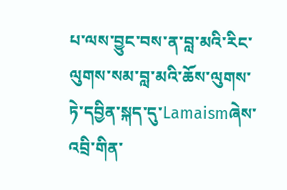པ་ལས་བྱུང་བས་ན་བླ་མའི་རིང་ལུགས་སམ་བླ་མའི་ཆོས་ལུགས་ཏེ་དབྱིན་སྐད་དུ་Lamaismཞེས་འབྲི་གིན་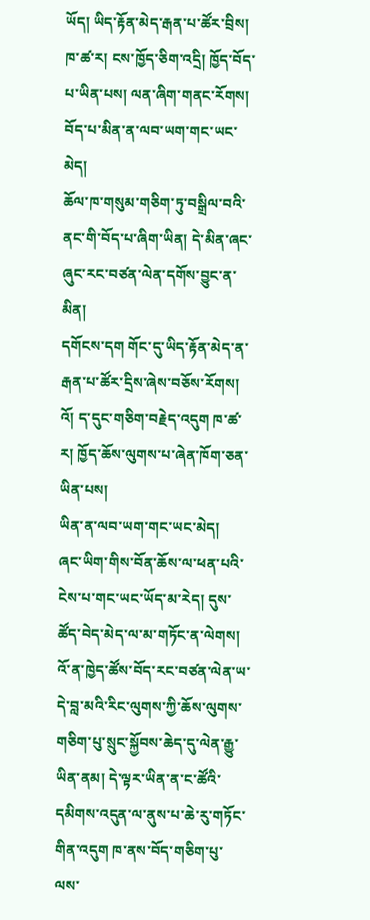ཡོད། ཡིད་རྟོན་མེད་རྒན་པ་ཚོར་བྲིས།
ཁ་ཚ་ར། ངས་ཁྱོད་ཅིག་འདྲི། ཁྱོད་བོད་པ་ཡིན་པས། ལན་ཞིག་གནང་རོགས།
བོད་པ་མིན་ན་ལབ་ཡག་གང་ཡང་མེད།
ཆོལ་ཁ་གསུམ་གཅིག་ཏུ་བསྒྲིལ་བའི་ནང་གི་བོད་པ་ཞིག་ཡིན། དེ་མིན་ཞང་ཞུང་རང་བཙན་ལེན་དགོས་བྱུང་ན་མིན།
དགོངས་དག གོང་དུ་ཡིད་རྟོན་མེད་ན་རྒན་པ་ཚོར་དྲིས་ཞེས་བཅོས་རོགས།
འོ། ད་དུང་གཅིག་བརྗེད་འདུག ཁ་ཚ་ར། ཁྱོད་ཆོས་ལུགས་པ་ཞེན་ཁོག་ཅན་ཡིན་པས།
ཡིན་ན་ལབ་ཡག་གང་ཡང་མེད།
ཞང་ཡིག་གིས་བོན་ཆོས་ལ་ཕན་པའི་ངེས་པ་གང་ཡང་ཡོད་མ་རེད། དུས་ཚོད་བེད་མེད་ལ་མ་གཏོང་ན་ལེགས།
འོ་ན་ཁྱེད་ཚོས་བོད་རང་བཙན་ལེན་ཡ་དེ་བླ་མའི་རིང་ལུགས་ཀྱི་ཆོས་ལུགས་གཅིག་པུ་སྲུང་སྐྱོབས་ཆེད་དུ་ལེན་རྒྱུ་ཡིན་ནམ། དེ་ལྟར་ཡིན་ན་ང་ཚོའི་དམིགས་འདུན་ལ་ནུས་པ་ཆེ་རུ་གཏོང་གིན་འདུག ཁ་ནས་བོད་གཅིག་པུ་ལས་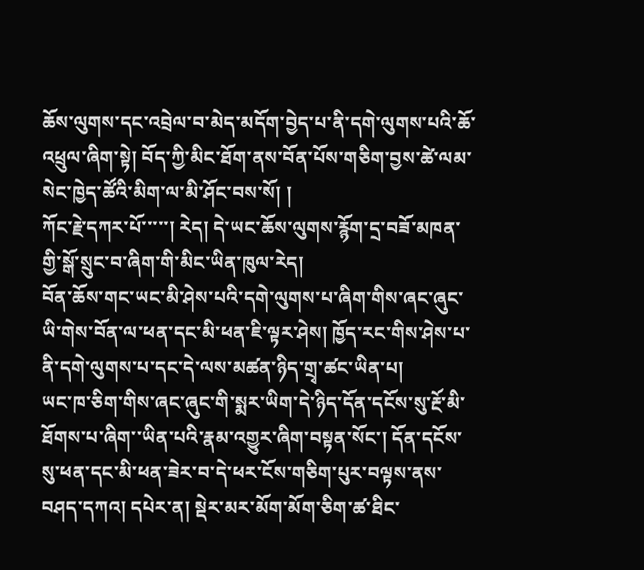ཆོས་ལུགས་དང་འབྲེལ་བ་མེད་མདོག་བྱེད་པ་ནི་དགེ་ལུགས་པའི་ཆོ་འཕྲུལ་ཞིག་སྟེ། བོད་ཀྱི་མིང་ཐོག་ནས་བོན་པོས་གཅིག་བྱས་ཚེ་ལམ་སེང་ཁྱེད་ཚོའི་མིག་ལ་མི་ཤོང་བས་སོ། །
ཀོང་རྗེ་དཀར་པོ་་་་་། རེད། དེ་ཡང་ཆོས་ལུགས་རྙོག་དྲ་བཟོ་མཁན་གྱི་སྒོ་སྲུང་བ་ཞིག་གི་མིང་ཡིན་ཁུལ་རེད།
བོན་ཆོས་གང་ཡང་མི་ཤེས་པའི་དགེ་ལུགས་པ་ཞིག་གིས་ཞང་ཞུང་ཡི་གེས་བོན་ལ་ཕན་དང་མི་ཕན་ཇི་ལྟར་ཤེས། ཁྱོད་རང་གིས་ཤེས་པ་ནི་དགེ་ལུགས་པ་དང་དེ་ལས་མཚན་ཉིད་གྲྭ་ཚང་ཡིན་པ།
ཡང་ཁ་ཅིག་གིས་ཞང་ཞུང་གི་སྨར་ཡིག་དེ་ཉིད་དོན་དངོས་སུ་རྔོ་མི་ཐོགས་པ་ཞིག་་ཡིན་པའི་རྣམ་འགྱུར་ཞིག་བསྟན་སོང་། དོན་དངོས་སུ་ཕན་དང་མི་ཕན་ཟེར་བ་དེ་ཕར་ངོས་གཅིག་པུར་བལྟས་ནས་བཤད་དཀའ། དཔེར་ན། སྡེར་མར་མོག་མོག་ཅིག་ཚ་ཐིང་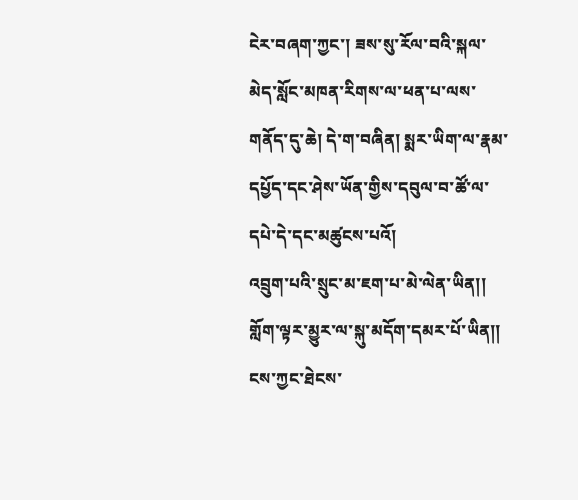ངེར་བཞག་ཀྱང་། ཟས་སུ་རོལ་བའི་སྐལ་མེད་སློང་མཁན་རིགས་ལ་ཕན་པ་ལས་གནོད་དུ་ཆེ། དེ་ག་བཞིན། སྨར་ཡིག་ལ་རྣམ་དཔྱོད་དང་ཤེས་ཡོན་གྱིས་དབུལ་བ་ཚོ་ལ་དཔེ་དེ་དང་མཚུངས་པའོ།
འབྲུག་པའི་སྲུང་མ་ཇག་པ་མེ་ལེན་ཡིན།།
གློག་ལྟར་མྱུར་ལ་སྐུ་མདོག་དམར་པོ་ཡིན།།
ངས་ཀྱང་ཐེངས་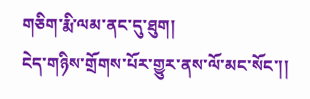གཅིག་རྨི་ལམ་ནང་དུ་ཐུག།
ངེད་གཉིས་གྲོགས་པོར་གྱུར་ནས་ལོ་མང་སོང་།།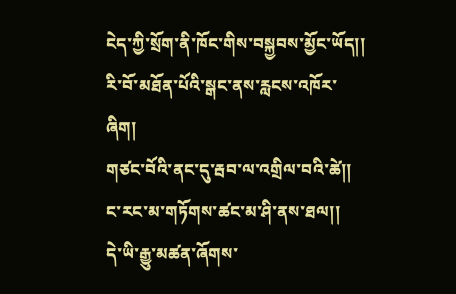ངེད་ཀྱི་སྲོག་ནི་ཁོང་གིས་བསྐྱབས་མྱོང་ཡོད།།
རི་བོ་མཐོན་པོའི་སྒང་ནས་རླངས་འཁོར་ཞིག།
གཙང་བོའི་ནང་དུ་རྦབ་ལ་འགྲིལ་བའི་ཚེ།།
ང་རང་མ་གཏོགས་ཚང་མ་ཤི་ནས་ཐལ།།
དེ་ཡི་རྒྱུ་མཚན་ཞོགས་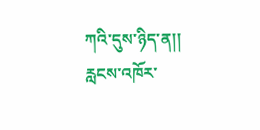ཀའི་དུས་ཉིད་ན།།
རླངས་འཁོར་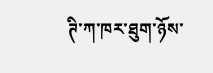ཊི་ཀ་ཁར་ཐུག་ཉོས་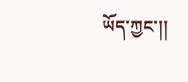ཡོད་ཀྱང་།།